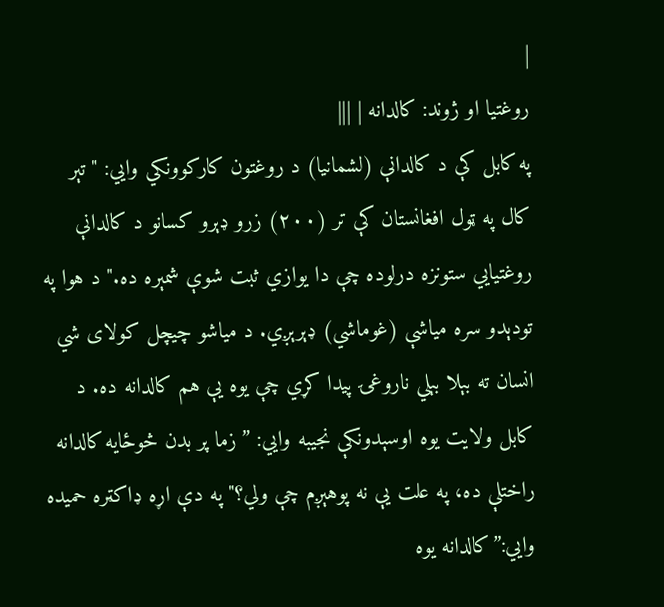|
روغتيا او ژوند: کالدانه | |||
په کابل کې د کالدانې (لشمانيا) د روغتون کارکوونکي وايي: "تېر کال په ټول افغانستان کې تر (٢٠٠) زرو ډېرو کسانو د کالدانې روغتيايي ستونزه درلوده چې دا يوازي ثبت شوې شمېره ده." د هوا په تودېدو سره مياشې (غوماشي) ډېرېږي. د مياشو چيچل کولای شي انسان ته بېلا بېلي ناروغۍ پيدا کړي چې يوه يې هم کالدانه ده. د کابل ولايت يوه اوسېدونکې نجيبه وايي: ”زما پر بدن څوځايه کالدانه راختلې ده، په علت يې نه پوهېږم چې ولي؟" په دې اړه ډاکټره حميده وايي:”کالدانه يوه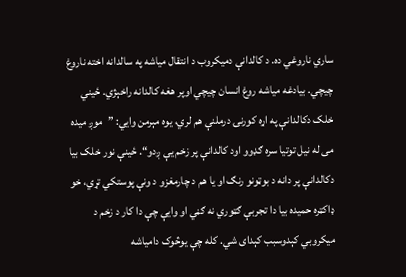ساري ناروغي ده. د کالدانې دميکروب د انتقال مياشه په سالدانه اخته ناروغ چيچي. بيادغه مياشه روغ انسان چيچي اوپر هغه کالدانه راخېژي. ځيني خلک دکالدانې په اړه کورنۍ درملنې هم لري، يوه مېرمن وايي: ”موږ ميده می له نيل توتيا سره ګډوو اود کالدانې پر زخم يې ږدو“. ځينې نور خلک بيا دکالدانې پر دانه د بوټونو رنګ او يا هم د چارمغزو د ونې پوستکي تړي، خو ډاکټره حميده بيا دا تجربې ګټوري نه ګڼي او وايې چې دا کار د زخم د ميکروبي کېدوسبب کېدای شي. کله چې يوڅوک دامياشه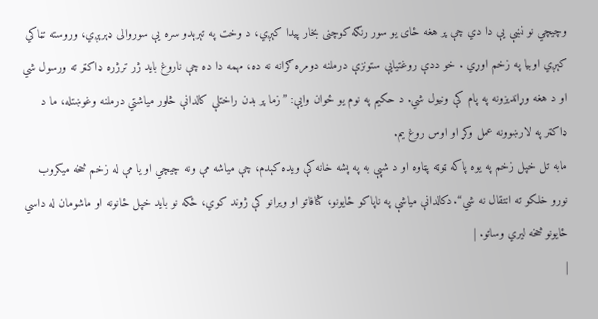وچيچي نو نښې يې دا دي چې پر هغه ځای يو سور رنګه کوچنی بخار پيدا کېږي، د وخت په تېرېدو سره يې سوروالی ډېرېږي، وروسته تڼاکي کېږي اوبيا په زخم اوړي . خو ددې روغتيايې ستونزې درملنه دومره ګرانه نه ده، مهمه دا ده چې ناروغ بايد ژر ترژره ډاکټر ته ورسول شي او د هغه وړانديزونه په پام کې ونيول شي. د حکيم په نوم يو ځوان وايې: ”زما پر بدن راختلې کالدانې څلور مياشتي درملنه وغوښتله، ما د ډاکټر په لارښوونه عمل وکړ او اوس روغ يم.
مابه تل خپل زخم په يوه پاکه ټوټه پټاوه او د شپې به په پشه خانه کې ويده کېدم، چې مياشه مې ونه چيچي او يا مې له زخم څخه ميکروب نورو خلکو ته انتقال نه شي“. دکالدانې مياشې په ناپاکو ځايونو، کثافاتو او ويرانو کې ژوند کوي، ځکه نو بايد خپل ځانونه او ماشومان له داسي ځايونو څخه ليري وساتو. |
|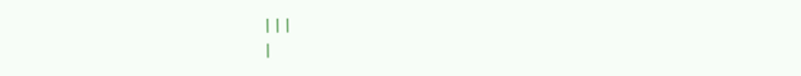|||
|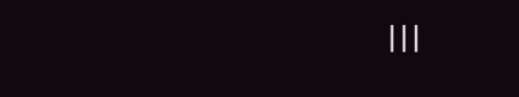|||